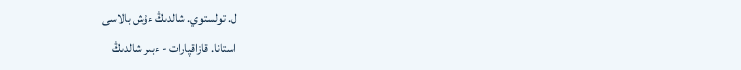ل. تولستوي. شالدىڭ ءۇش بالاسى
استانا. قازاقپارات - ءبىر شالدىڭ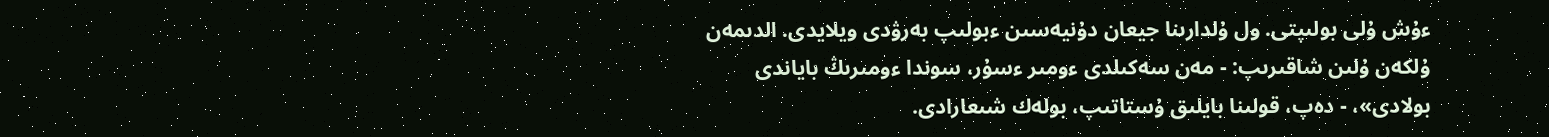ءۇش ۇلى بولىپتى. ول ۇلدارىنا جيعان دۇنيەسىن ءبولىپ بەرۋدى ويلايدى. الدىمەن ۇلكەن ۇلىن شاقىرىپ: - مەن سەكىلدى ءومىر ءسۇر، سوندا ءومىرىڭ باياندى بولادى»، - دەپ، قولىنا بايلىق ۇستاتىپ، بولەك شىعارادى.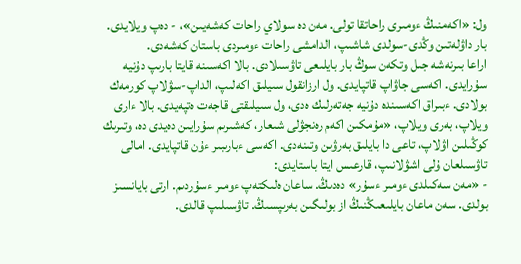ول: «اكەمنىڭ ءومىرى راحاتقا تولى. مەن دە سولاي راحات كەشەيىن»، - دەپ ويلايدى. بار داۋلەتىن وڭدى-سولدى شاشىپ، الدامشى راحات ءومىردى باستان كەشەدى.
اراعا بىرنەشە جىل وتكەن سوڭ بار بايلىعى تاۋسىلادى. بالا اكەسىنە قايتا بارىپ دۇنيە سۇرايدى. اكەسى جاۋاپ قاتپايدى. ول ارزانقول سىيلىق اكەلىپ، الداپ-سۋلاپ كورمەك بولادى. ءبىراق اكەسىندە دۇنيە جەتەرلىك ەدى، ول سىيلىقتى قاجەت ەتپەيدى. بالا ءارى ويلاپ، بەرى ويلاپ، «مۇمكىن اكەم رەنجۋلى شىعار، كەشىرىم سۇرايىن دەيدى دە، وتىرىك كوڭىلىن اۋلاپ، تاعى دا بايلىق بەرۋىن وتىنەدى. اكەسى ءبارىبىر ءۇن قاتپايدى. امالى تاۋسىلعان ۇلى اشۋلانىپ، قارعىس ايتا باستايدى:
- «مەن سەكىلدى ءومىر ءسۇر» دەدىڭ. ساعان ەلىكتەپ ءومىر ءسۇردىم. ارتى بايانسىز بولدى. سەن ماعان بايلىعىڭنىڭ از بولىگىن بەرىپسىڭ. تاۋسىلىپ قالدى.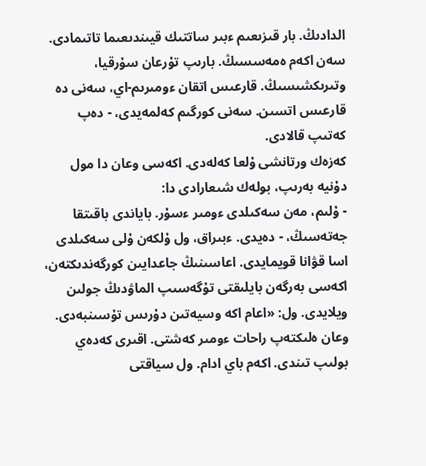الدادىڭ. بار قىزىعىم ءبىر ساتتىك قيىندىعىما تاتىمادى. سەن اكەم ەمەسسىڭ. بارىپ تۇرعان سۇرقيا، وتىرىكشىسىڭ. قارعىس اتقان ءومىرىم-اي، سەنى دە قارعىس اتسىن. سەنى كورگىم كەلمەيدى، - دەپ كەتىپ قالادى.
كەزەك ورتانشى ۇلعا كەلەدى. اكەسى وعان دا مول دۇنيە بەرىپ، بولەك شىعارادى دا:
- ۇلىم، مەن سەكىلدى ءومىر ءسۇر. باياندى باقىتقا جەتەسىڭ، - دەيدى. ءبىراق، ول ۇلكەن ۇلى سەكىلدى اسا قۋانا قويمايدى. اعاسىنىڭ جاعدايىن كورگەندىكتەن، اكەسى بەرگەن بايلىقتى تۇگەسىپ الماۋدىڭ جولىن ويلايدى. ول: «اعام اكە وسيەتىن دۇرىس تۇسىنبەدى. وعان ەلىكتەپ راحات ءومىر كەشتى. اقىرى كەدەي بولىپ تىندى. اكەم باي ادام. ول سياقتى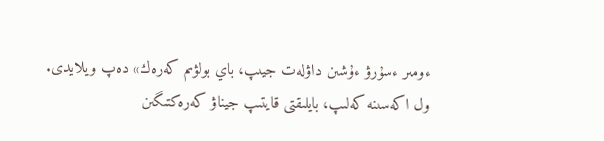ءومىر ءسۇرۋ ءۇشىن داۋلەت جيىپ، باي بولۋىم كەرەك» دەپ ويلايدى.
ول اكەسىنە كەلىپ، بايلىقتى قايتىپ جيناۋ كەرەكتىگىن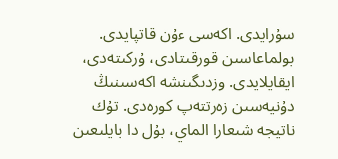سۇرايدى. اكەسى ءۇن قاتپايدى. بولماعاسىن قورقىتادى، ۇركىتەدى، ايقايلايدى. وزدىگىنشە اكەسىنىڭ دۇنيەسىن زەرتتەپ كورەدى. تۇك ناتيجە شىعارا الماي، بۇل دا بايلىعىن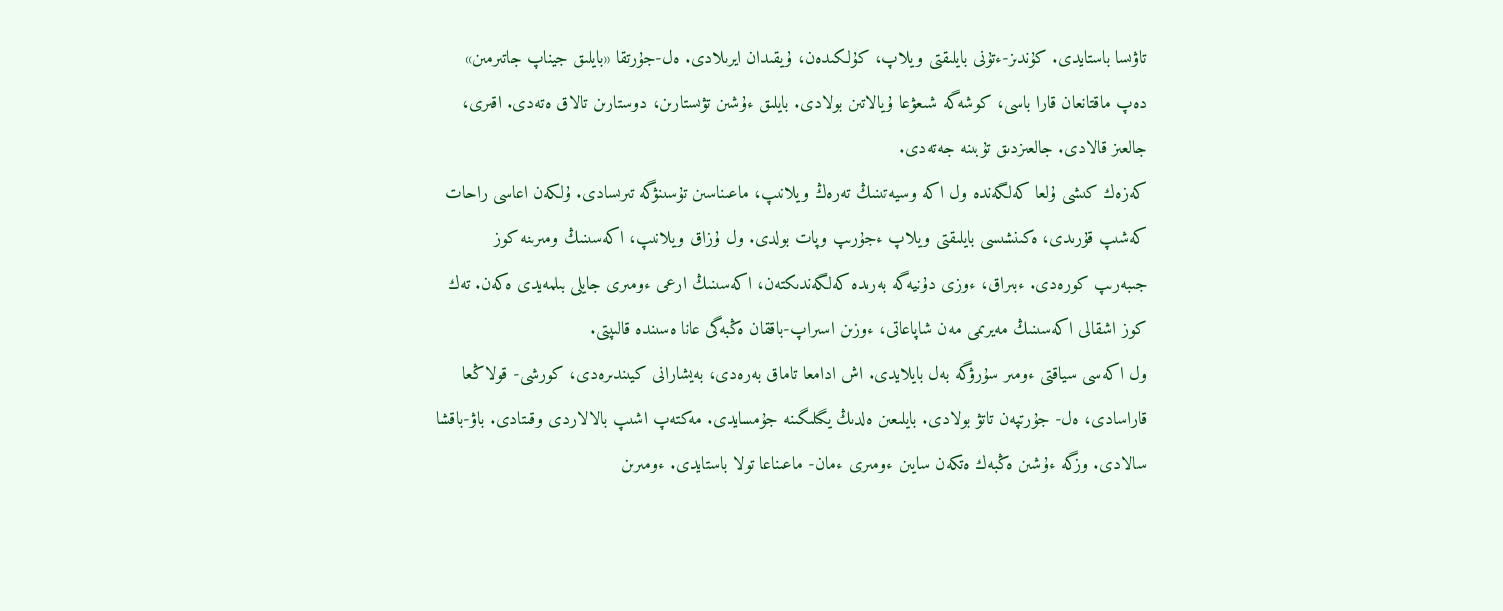تاۋىسا باستايدى. كۇندىز-ءتۇنى بايلىقتى ويلاپ، كۇلكىدەن، ۇيقىدان ايرىلادى. ەل-جۇرتقا «بايلىق جيناپ جاتىرمىن» دەپ ماقتانعان قارا باسى، كوشەگە شىعۋعا ۇيالاتىن بولادى. بايلىق ءۇشىن تۋىستارىن، دوستارىن تالاق ەتەدى. اقىرى، جالعىز قالادى. جالعىزدىق تۇبىنە جەتەدى.
كەزەك كىشى ۇلعا كەلگەندە ول اكە وسيەتىنىڭ تەرەڭ ويلانىپ، ماعىناسىن تۇسىنۋگە تىرىسادى. ۇلكەن اعاسى راحات كەشىپ قۇرىدى، ەكىنشىسى بايلىقتى ويلاپ ءجۇرىپ وپات بولدى. ول ۇزاق ويلانىپ، اكەسىنىڭ ومىرىنە كوز جىبەرىپ كورەدى. ءبىراق، ءوزى دۇنيەگە بەرىدە كەلگەندىكتەن، اكەسىنىڭ ارعى ءومىرى جايلى بىلمەيدى ەكەن. تەك كوز اشقالى اكەسىنىڭ مەيرىمى مەن شاپاعاتى، ءوزىن اسىراپ-باققان ەڭبەگى عانا ەسىندە قالىپتى.
ول اكەسى سياقتى ءومىر سۇرۋگە بەل بايلايدى. اش ادامعا تاماق بەرەدى، بەيشارانى كيىندىرەدى، كورشى- قولاڭعا قاراسادى، ەل- جۇرتپەن تاتۋ بولادى. بايلىعىن ەلدىڭ يگىلىگىنە جۇمسايدى. مەكتەپ اشىپ بالالاردى وقىتادى. باۋ-باقشا سالادى. وزگە ءۇشىن ەڭبەك ەتكەن سايىن ءومىرى ءمان- ماعىناعا تولا باستايدى. ءومىرىن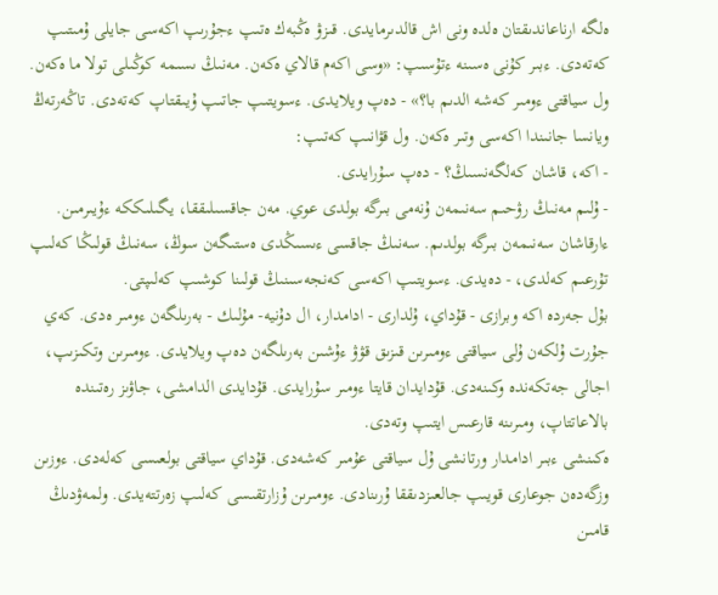ەلگە ارناعاندىقتان ەلدە ونى اش قالدىرمايدى. قىزۋ ەڭبەك ەتىپ ءجۇرىپ اكەسى جايلى ۇمىتىپ كەتەدى. ءبىر كۇنى ەسىنە ءتۇسىپ: «وسى اكەم قالاي ەكەن. مەنىڭ ىسىمە كوڭىلى تولا ما ەكەن. ول سياقتى ءومىر كەشە الدىم با؟» - دەپ ويلايدى. ءسويتىپ جاتىپ ۇيىقتاپ كەتەدى. تاڭەرتەڭ ويانسا جانىندا اكەسى وتىر ەكەن. ول قۋانىپ كەتىپ:
- اكە، قاشان كەلگەنسىڭ؟ - دەپ سۇرايدى.
- ۇلىم مەنىڭ رۋحىم سەنىمەن ۇنەمى بىرگە بولدى عوي. مەن جاقسىلىققا، يگىلىككە ءۇيىرمىن. ءارقاشان سەنىمەن بىرگە بولدىم. سەنىڭ جاقسى ءىسىڭدى ەستىگەن سوڭ، سەنىڭ قولىڭا كەلىپ تۇرعىم كەلدى، - دەيدى. ءسويتىپ اكەسى كەنجەسىنىڭ قولىنا كوشىپ كەلىپتى.
بۇل جەردە اكە وبرازى - قۇداي، ۇلدارى - ادامدار، ال دۇنيە- مۇلىك - بەرىلگەن ءومىر ەدى. كەي جۇرت ۇلكەن ۇلى سياقتى ءومىرىن قىزىق قۋۋ ءۇشىن بەرىلگەن دەپ ويلايدى. ءومىرىن وتكىزىپ، اجالى جەتكەندە وكىنەدى. قۇدايدان قايتا ءومىر سۇرايدى. قۇدايدى الدامشى، جاۋىز رەتىندە بالاعاتتاپ، ومىرىنە قارعىس ايتىپ وتەدى.
ەكىنشى ءبىر ادامدار ورتانشى ۇل سياقتى عۇمىر كەشەدى. قۇداي سياقتى بولعىسى كەلەدى. ءوزىن وزگەدەن جوعارى قويىپ جالعىزدىققا ۇرىنادى. ءومىرىن ۇزارتقىسى كەلىپ زەرتتەيدى. ولمەۋدىڭ قامىن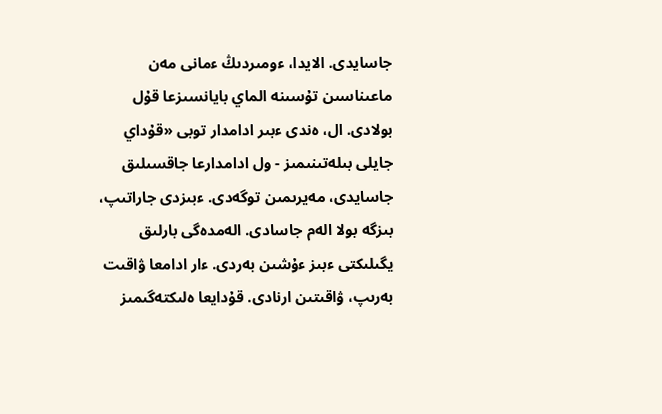جاسايدى. الايدا، ءومىردىڭ ءمانى مەن ماعىناسىن تۇسىنە الماي بايانسىزعا قۇل بولادى. ال، ەندى ءبىر ادامدار توبى «قۇداي جايلى بىلەتىنىمىز - ول ادامدارعا جاقسىلىق جاسايدى، مەيرىمىن توگەدى. ءبىزدى جاراتىپ، بىزگە بولا الەم جاسادى. الەمدەگى بارلىق يگىلىكتى ءبىز ءۇشىن بەردى. ءار ادامعا ۋاقىت بەرىپ، ۋاقىتىن ارنادى. قۇدايعا ەلىكتەگىمىز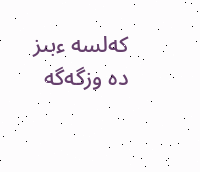كەلسە ءبىز دە وزگەگە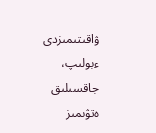ۋاقىتىمىزدى ءبولىپ، جاقسىلىق ەتۋىمىز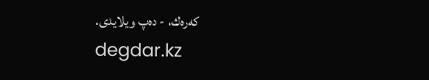كەرەك، - دەپ ويلايدى.
degdar.kz